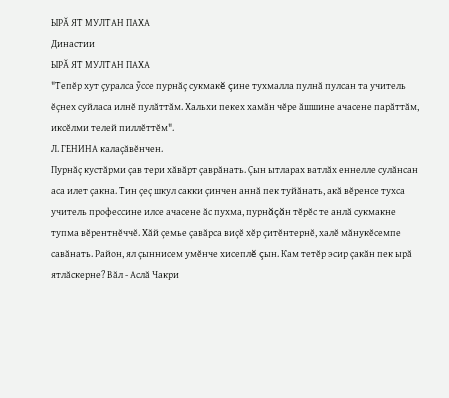ЫРĂ ЯТ МУЛТАН ПАХА
Династии
ЫРĂ ЯТ МУЛТАН ПАХА
"Тепĕр хут çуралса ỹссе пурнăç сукмакĕ çине тухмалла пулнă пулсан та учитель ĕçнех суйласа илнĕ пулăттăм. Хальхи пекех хамăн чĕре ăшшине ачасене парăттăм, иксĕлми телей пиллĕттĕм".
Л. ГЕНИНА калаçăвĕнчен.
Пурнăç кустăрми çав тери хăвăрт çаврăнать. Çын ытларах ватлăх еннелле сулăнсан аса илет çакна. Тин çеç шкул сакки çинчен аннă пек туйăнать, акă вĕренсе тухса учитель профессине илсе ачасене ăс пухма, пурнăçăн тĕрĕс те анлă сукмакне тупма вĕрентнĕччĕ. Хăй çемье çавăрса виçĕ хĕр çитĕнтернĕ, халĕ мăнукĕсемпе савăнать. Район, ял çыннисем умĕнче хисеплĕ çын. Кам тетĕр эсир çакăн пек ырă ятлăскерне? Вăл - Аслă Чакри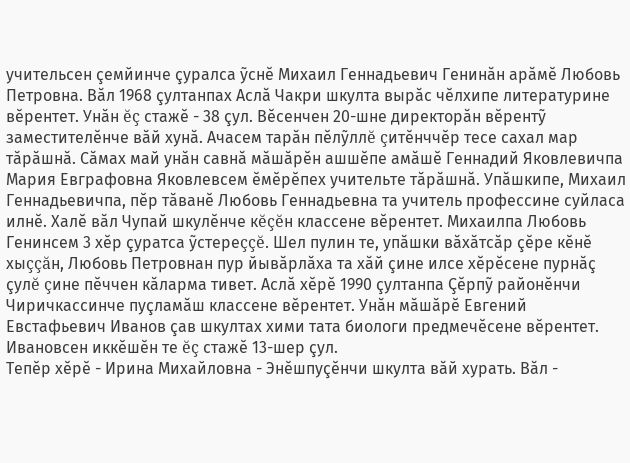учительсен çемйинче çуралса ỹснĕ Михаил Геннадьевич Генинăн арăмĕ Любовь Петровна. Вăл 1968 çултанпах Аслă Чакри шкулта вырăс чĕлхипе литературине вĕрентет. Унăн ĕç стажĕ - 38 çул. Вĕсенчен 20-шне директорăн вĕрентỹ заместителĕнче вăй хунă. Ачасем тарăн пĕлỹллĕ çитĕнччĕр тесе сахал мар тăрăшнă. Сăмах май унăн савнă мăшăрĕн ашшĕпе амăшĕ Геннадий Яковлевичпа Мария Евграфовна Яковлевсем ĕмĕрĕпех учительте тăрăшнă. Упăшкипе, Михаил Геннадьевичпа, пĕр тăванĕ Любовь Геннадьевна та учитель профессине суйласа илнĕ. Халĕ вăл Чупай шкулĕнче кĕçĕн классене вĕрентет. Михаилпа Любовь Генинсем 3 хĕр çуратса ỹстереççĕ. Шел пулин те, упăшки вăхăтсăр çĕре кĕнĕ хыççăн, Любовь Петровнан пур йывăрлăха та хăй çине илсе хĕрĕсене пурнăç çулĕ çине пĕччен кăларма тивет. Аслă хĕрĕ 1990 çултанпа Çĕрпỹ районĕнчи Чиричкассинче пуçламăш классене вĕрентет. Унăн мăшăрĕ Евгений Евстафьевич Иванов çав шкултах хими тата биологи предмечĕсене вĕрентет. Ивановсен иккĕшĕн те ĕç стажĕ 13-шер çул.
Тепĕр хĕрĕ - Ирина Михайловна - Энĕшпуçĕнчи шкулта вăй хурать. Вăл -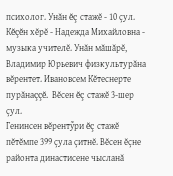психолог. Унăн ĕç стажĕ - 10 çул.
Кĕçĕн хĕрĕ - Надежда Михайловна - музыка учителĕ. Унăн мăшăрĕ, Владимир Юрьевич физкультурăна вĕрентет. Ивановсем Кĕтеснерте пурăнаççĕ. Вĕсен ĕç стажĕ 3-шер çул.
Генинсен вĕрентỹри ĕç стажĕ пĕтĕмпе 399 çула çитнĕ. Вĕсен ĕçне районта династисене чысланă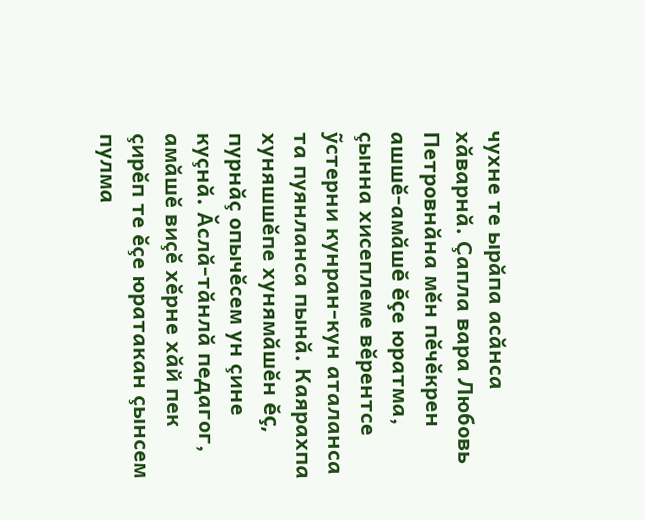чухне те ырăпа асăнса хăварнă. Çапла вара Любовь Петровнăна мĕн пĕчĕкрен ашшĕ-амăшĕ ĕçе юратма, çынна хисеплеме вĕрентсе ỹстерни кунран-кун аталанса та пуянланса пынă. Каярахпа хуняшшĕпе хунямăшĕн ĕç, пурнăç опычĕсем ун çине куçнă. Ăслă-тăнлă педагог, амăшĕ виçĕ хĕрне хăй пек çирĕп те ĕçе юратакан çынсем пулма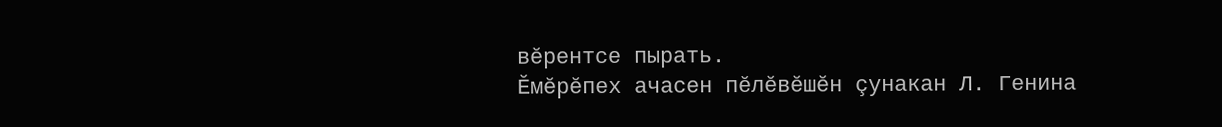вĕрентсе пырать.
Ĕмĕрĕпех ачасен пĕлĕвĕшĕн çунакан Л. Генина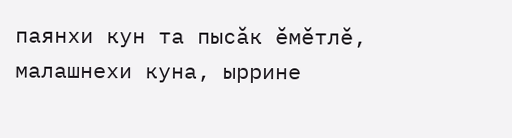паянхи кун та пысăк ĕмĕтлĕ, малашнехи куна, ыррине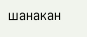шанакан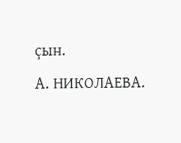çын.
А. НИКОЛАЕВА.